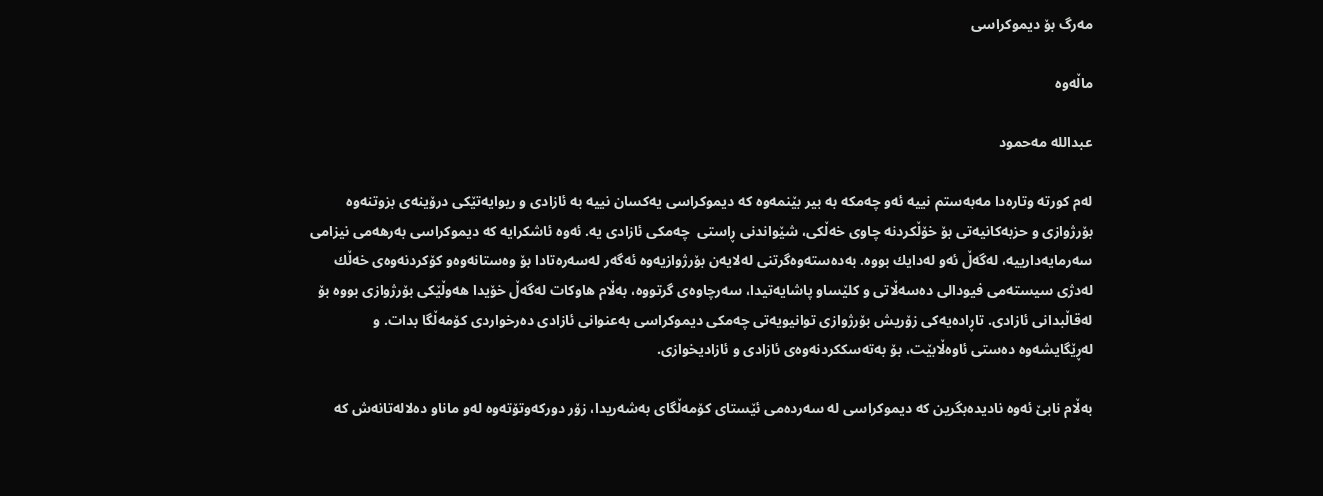مه‌رگ بۆ دیموكراسی

ماڵه‌وه

عبدالله‌ مه‌حمود

له‌م كورته‌ وتاره‌دا مه‌به‌ستم نییه‌ ئه‌و چه‌مكه‌ به‌ بیر بێنمه‌وه‌ كه‌ دیموكراسی یه‌كسان نییه‌ به‌ ئازادی و ریوایه‌تێكی درۆینه‌ی بزوتنه‌وه‌ بۆرژوازی و حزبه‌كانیه‌تی بۆ خۆڵكردنه‌ چاوی خه‌ڵكی، شێواندنی ڕاستی  چه‌مكی ئازادی یه‌. ئه‌وه‌ ئاشكرایه‌ كه‌ دیموكراسی به‌رهه‌می نیزامی سه‌رمایه‌دارییه‌، له‌گه‌ڵ ئه‌و له‌دایك بووه‌. به‌ده‌سته‌وه‌گرتنی له‌لایه‌ن بۆرژوازیه‌وه‌ ئه‌گه‌ر له‌سه‌ره‌تادا بۆ وه‌ستانه‌وه‌و كۆكردنه‌وه‌ی خه‌ڵك له‌دژی سیسته‌می فیودالی ده‌سه‌ڵاتی و كلێساو پاشایه‌تیدا، سه‌رچاوه‌ی گرتووه‌، به‌ڵام هاوكات له‌گه‌ڵ خۆیدا هه‌وڵێكی بۆرژوازی بووه‌ بۆ له‌قاڵبدانی ئازادی. تاڕاده‌یه‌كی زۆریش بۆرژوازی توانیویه‌تی چه‌مكی دیموكراسی به‌عنوانی ئازادی ده‌رخواردی كۆمه‌ڵگا بدات. و له‌ڕێگایشه‌وه‌ ده‌ستی ئاوه‌ڵابێت، بۆ به‌ته‌سككردنه‌وه‌ی ئازادی و ئازادیخوازی.

به‌ڵام نابێ ئه‌وه‌ نادیده‌بگرین كه‌ دیموكراسی له‌ سه‌رده‌می ئێستای كۆمه‌ڵگای به‌شه‌ریدا، زۆر دوركه‌وتۆته‌وه‌ له‌و ماناو ده‌لاله‌تانه‌ش كه‌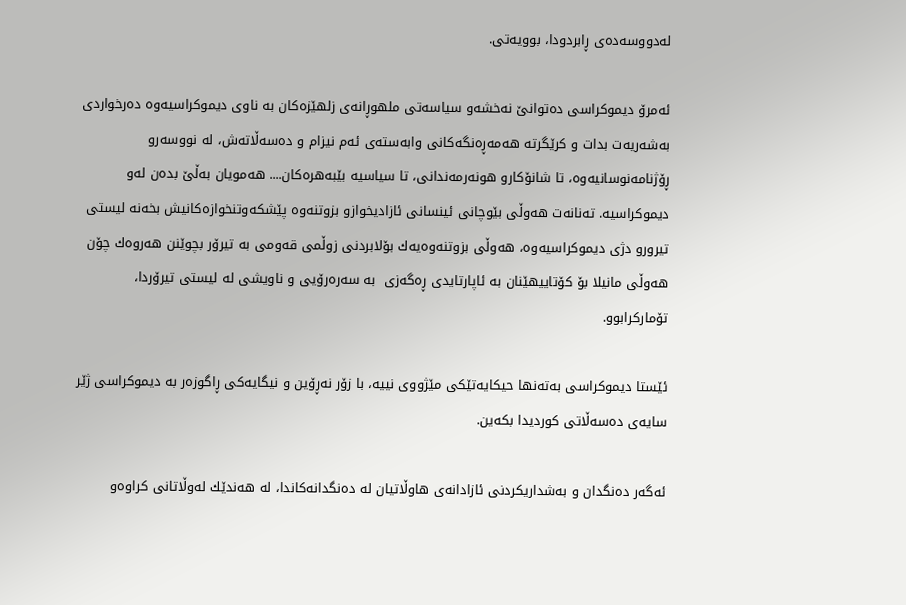له‌دووسه‌ده‌ی ڕابردودا، بوویه‌تی.

ئه‌مرۆ دیموكراسی ده‌توانێ نه‌خشه‌و سیاسه‌تی ملهوڕانه‌ی زلهێزه‌كان به‌ ناوی دیموكراسیه‌وه‌ ده‌رخواردی به‌شه‌ریه‌ت بدات و كرێگرته‌ هه‌مه‌ڕه‌نگه‌كانی وابه‌سته‌ی ئه‌م نیزام و ده‌سه‌ڵاته‌ش، له‌ نووسه‌رو ڕۆژنامه‌نوسانیه‌وه‌، تا شانۆكارو هونه‌رمه‌ندانی، تا سیاسیه‌ بێبه‌هره‌كان.... هه‌مویان به‌ڵێ بده‌ن له‌و دیموكراسیه‌. ته‌نانه‌ت هه‌وڵی بێوچانی ئینسانی ئازادیخوازو بزوتنه‌وه‌ پێشكه‌وتنخوازه‌كانیش بخه‌نه‌ لیستی تیرورو دژی دیموكراسیه‌وه‌، هه‌وڵی بزوتنه‌وه‌یه‌ك بۆلابردنی زوڵمی قه‌ومی به‌ تیرۆر بچوێنن هه‌روه‌ك چۆن هه‌وڵی مانیلا بۆ كۆتاییهێنان به‌ ئاپارتایدی ڕه‌گه‌زی  به‌ سه‌ره‌رۆیی و ناویشی له‌ لیستی تیرۆردا، تۆماركرابوو.

ئێستا دیموكراسی به‌ته‌نها حیكایه‌تێكی مێژووی نییه‌، با زۆر نه‌ڕۆین و نیگایه‌كی ڕاگوزه‌ر به‌ دیموكراسی ژێر سایه‌ی ده‌سه‌ڵاتی كوردیدا بكه‌ین.

ئه‌گه‌ر ده‌نگدان و به‌شداریكردنی ئازادانه‌ی هاوڵاتیان له‌ ده‌نگدانه‌كاندا، له‌ هه‌ندێك له‌وڵاتانی كراوه‌و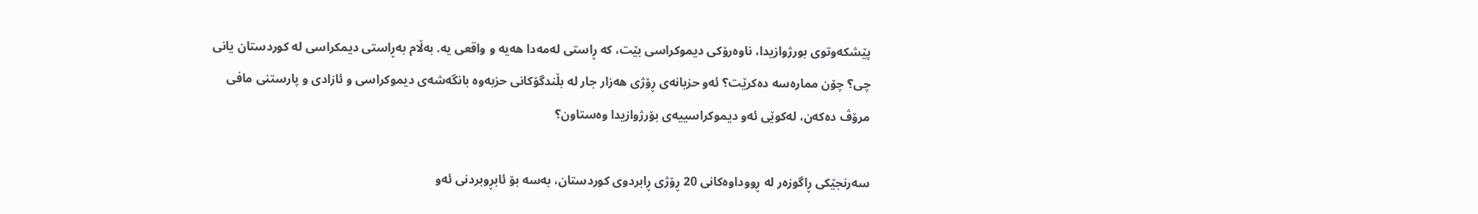پێشكه‌وتوی بورژوازیدا، ناوه‌رۆكی دیموكراسی بێت، كه‌ ڕاستی له‌مه‌دا هه‌یه‌ و واقعی یه‌. به‌ڵام به‌ڕاستی دیمكراسی له‌ كوردستان یانی چی؟ چۆن مماره‌سه‌ ده‌كرێت؟ ئه‌و حزبانه‌ی ڕۆژی هه‌زار جار له‌ بڵندگۆكانی حزبه‌وه‌ بانگه‌شه‌ی دیموكراسی و ئازادی و پارستنی مافی مرۆڤ ده‌كه‌ن، له‌كوێی ئه‌و دیموكراسییه‌ی بۆرژوازیدا وه‌ستاون؟

سه‌رنجێكی ڕاگوزه‌ر له‌ ڕووداوه‌كانی 20 ڕۆژی ڕابردوی كوردستان، به‌سه‌ بۆ ئابڕوبردنی ئه‌و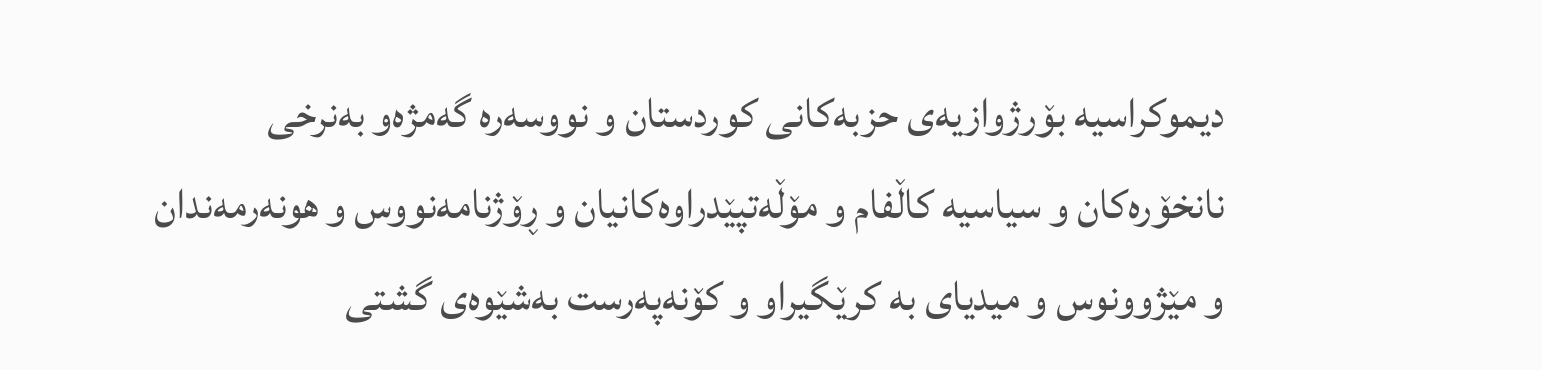دیموكراسیه‌ بۆرژوازیه‌ی حزبه‌كانی كوردستان و نووسه‌ره‌ گه‌مژه‌و به‌نرخی نانخۆره‌كان و سیاسیه‌ كاڵفام و مۆڵه‌تپێدراوه‌كانیان و ڕۆژنامه‌نووس و هونه‌رمه‌ندان و مێژوونوس و میدیای به‌ كرێگیراو و كۆنه‌په‌رست به‌شێوه‌ی گشتی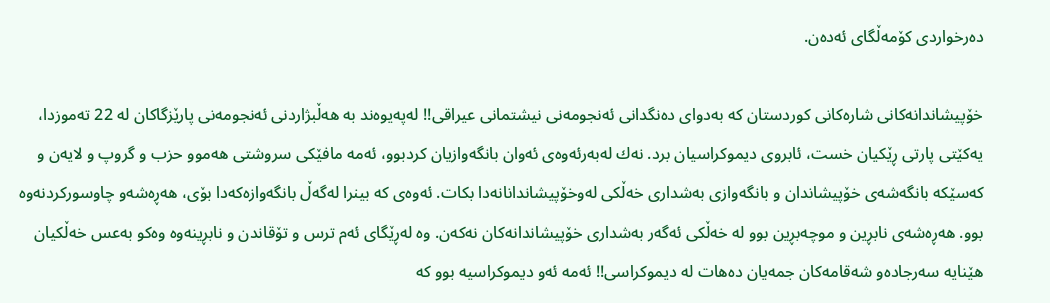ده‌رخواردی كۆمه‌ڵگای ئه‌ده‌ن.

خۆپیشاندانه‌كانی شاره‌كانی كوردستان كه‌ به‌دوای ده‌نگدانی ئه‌نجومه‌نی نیشتمانی عیراقی!! له‌په‌یوه‌ند به‌ هه‌ڵبژاردنی ئه‌نجومه‌نی پارێزگاكان له‌ 22 ته‌موزدا، یه‌كێتی پارتی ڕێكیان خست، ئابروی دیموكراسیان برد. نه‌ك له‌به‌رئه‌وه‌ی ئه‌وان بانگه‌وازیان كردبوو، ئه‌مه‌ مافێكی سروشتی هه‌موو حزب و گروپ و لایه‌ن و كه‌سێكه‌ بانگه‌شه‌ی خۆپیشاندان و بانگه‌وازی به‌شداری خه‌ڵكی له‌وخۆپیشاندانانه‌دا بكات. ئه‌وه‌ی كه‌ بینرا له‌گه‌ڵ بانگه‌وازه‌كه‌دا بۆی، هه‌ڕه‌شه‌و چاوسوركردنه‌وه‌ بوو. هه‌ڕه‌شه‌ی نابڕین و موچه‌بڕین بوو له‌ خه‌ڵكی ئه‌گه‌ر به‌شداری خۆپیشاندانه‌كان نه‌كه‌ن. وه‌ له‌ڕێگای ئه‌م ترس و تۆقاندن و نابڕینه‌وه‌ وه‌كو به‌عس خه‌ڵكیان هێنایه‌ سه‌رجاده‌و شه‌قامه‌كان جمه‌یان ده‌هات له‌ دیموكراسی!! ئه‌مه‌ ئه‌و دیموكراسیه‌ بوو كه‌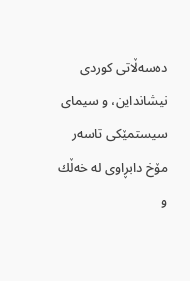ده‌سه‌ڵاتی كوردی نیشانداین، و سیمای سیستمێكی تاسه‌ر مۆخ دابڕاوی له‌ خه‌ڵك و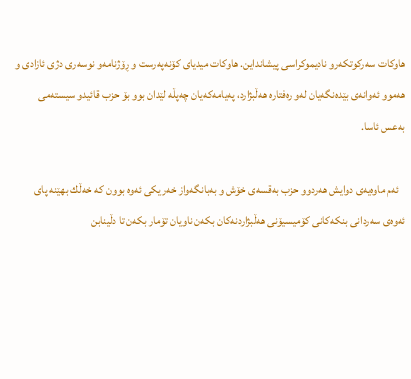هاوكات سه‌ركوتكه‌رو نادیموكراسی پیشانداین. هاوكات میدیای كۆنه‌په‌رست و ڕۆژنامه‌و نوسه‌ری دژی ئازادی و هه‌موو ئه‌وانه‌ی بێده‌نگه‌یان له‌و ره‌فتاره‌ هه‌ڵبژارد، په‌یامه‌كه‌یان چه‌پڵه‌ لێدان بوو بۆ حزب قائیدو سیسته‌می به‌عس ئاسا.

   ئه‌م ماوه‌یه‌ی دوایش هه‌ردوو حزب به‌قسه‌ی خۆش و به‌بانگه‌واز خه‌ریكی ئه‌وه‌ بوون كه‌ خه‌ڵك بهێنه‌ پای ئه‌وه‌ی سه‌ردانی بنكه‌كانی كۆمیسیۆنی هه‌ڵبژاردنه‌كان بكه‌ن ناویان تۆمار بكه‌ن تا دڵینابن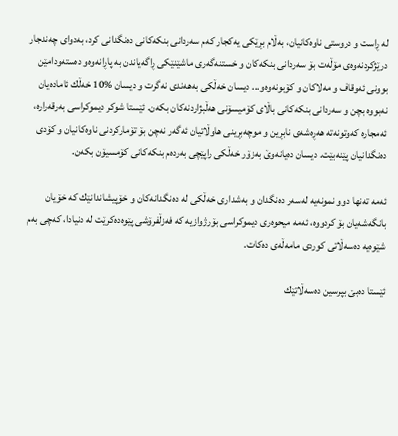له‌ ڕاست و دروستی ناوه‌كانیان، به‌ڵام بڕێكی یه‌كجار كه‌م سه‌ردانی بنكه‌كانی ده‌نگدانی كرد، به‌دوای چه‌ندجار درێژكردنه‌وه‌ی مۆڵه‌ت بۆ سه‌ردانی بنكه‌كان و خستنه‌گه‌ری ماشێنێكی ڕاگه‌یاندن به‌ پاڕانه‌وه‌و ده‌سته‌ودامێن بوونی ئه‌وقاف و مه‌لاكان و كۆبونه‌وه‌و... دیسان خه‌ڵكی به‌هه‌ندی نه‌گرت و دیسان %10 خه‌ڵك ئاماده‌یان نه‌بووه‌ بچن و سه‌ردانی بنكه‌كانی باڵای كۆمیسۆنی هه‌ڵبژاردنه‌كان بكه‌ن. ئێستا شوكر دیموكراسی به‌رقه‌راره‌، ئه‌مجاره‌ كه‌وتونه‌ته‌ هه‌ڕه‌شه‌ی نابڕین و موچه‌بڕینی هاوڵاتیان ئه‌گه‌ر نه‌چن بۆ تۆماركردنی ناوه‌كانیان و كۆدی ده‌نگدانیان پێنه‌بێت. دیسان ده‌یانه‌وێ به‌زۆر خه‌ڵكی راپێچی به‌رده‌م بنكه‌كانی كۆمسیۆن بكه‌ن.

ئه‌مه‌ ته‌نها دوو نمونه‌یه‌ له‌سه‌ر ده‌نگدان و به‌شداری خه‌ڵكی له‌ ده‌نگدانه‌كان و خۆپیشاندانێك كه‌ خۆیان بانگه‌شه‌یان بۆ كردووه‌، ئه‌مه‌ میحوه‌ری دیموكراسی بۆرژوازیه‌ كه‌ فه‌زڵفرۆشی پێوه‌ده‌كرێت له‌ دنیادا، كه‌چی به‌م شێوه‌یه‌ ده‌سه‌ڵاتی كوردی مامه‌ڵه‌ی ده‌كات.

ئێستا ده‌بێ بپرسین ده‌سه‌ڵاتێك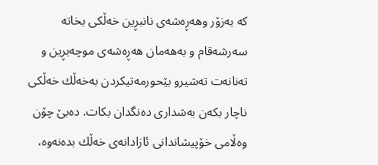كه‌ به‌زۆر وهه‌ڕه‌شه‌ی نانبڕین خه‌ڵكی بخاته‌ سه‌رشه‌قام و به‌هه‌مان هه‌ڕه‌شه‌ی موچه‌بڕین و ته‌نانه‌ت ته‌شیرو بێحورمه‌تیكردن به‌خه‌ڵك خه‌ڵكی ناچار بكه‌ن به‌شداری ده‌نگدان بكات. ده‌بێ چۆن وه‌ڵامی خۆپیشاندانی ئازادانه‌ی خه‌ڵك بده‌نه‌وه‌،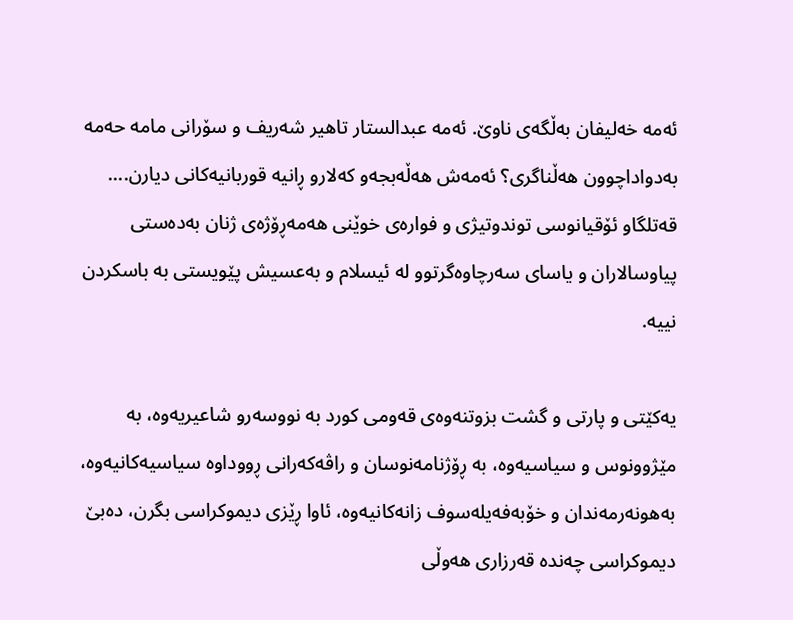ئه‌مه‌ خه‌لیفان به‌ڵگه‌ی ناوێ. ئه‌مه‌ عبدالستار تاهیر شه‌ریف و سۆرانی مامه‌ حه‌مه‌ به‌دواداچوون هه‌ڵناگری؟ ئه‌مه‌ش هه‌ڵه‌بجه‌و كه‌لارو ڕانیه‌ قوربانیه‌كانی دیارن.... قه‌تلگاو ئۆقیانوسی توندوتیژی و فواره‌ی خوێنی هه‌مه‌ڕۆژه‌ی ژنان به‌ده‌ستی پیاوسالاران و یاسای سه‌رچاوه‌گرتوو له‌ ئیسلام و به‌عسیش پێویستی به‌ باسكردن نییه‌.

یه‌كێتی و پارتی و گشت بزوتنه‌وه‌ی قه‌ومی كورد به‌ نووسه‌رو شاعیریه‌وه‌، به‌ مێژوونوس و سیاسیه‌وه‌، به‌ ڕۆژنامه‌نوسان و راڤه‌كه‌رانی ڕووداوه‌ سیاسیه‌كانیه‌وه‌، به‌هونه‌رمه‌ندان و خۆبه‌فه‌یله‌سوف زانه‌كانیه‌وه‌، ئاوا ڕێزی دیموكراسی بگرن، ده‌بێ دیموكراسی چه‌نده‌ قه‌رزاری هه‌وڵی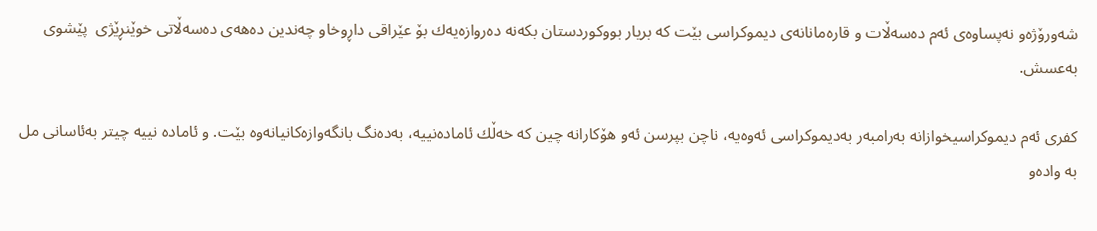شه‌ورۆژه‌و نه‌پساوه‌ی ئه‌م ده‌سه‌ڵات و قاره‌مانانه‌ی دیموكراسی بێت كه‌ بریار بووكوردستان بكه‌نه‌ ده‌روازه‌یه‌ك بۆ عێراقی داڕوخاو چه‌ندین ده‌هه‌ی ده‌سه‌ڵاتی خوێنڕێژی  پێشوی به‌عسش.

كفری ئه‌م دیموكراسیخوازانه‌ به‌رامبه‌ر به‌دیموكراسی ئه‌وه‌یه‌، ناچن بپرسن ئه‌و هۆكارانه‌ چین كه‌ خه‌ڵك ئاماده‌نییه‌، به‌ده‌نگ بانگه‌وازه‌كانیانه‌وه‌ بێت. و ئاماده‌ نییه‌ چیتر به‌ئاسانی مل به‌ واده‌و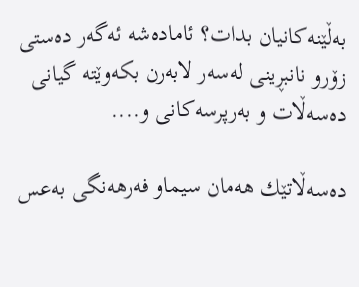به‌ڵێنه‌كانیان بدات؟ ئاماده‌شه‌ ئه‌گه‌ر ده‌ستی زۆرو نانبڕینی له‌سه‌ر لابه‌رن بكه‌وێته‌ گیانی ده‌سه‌ڵات و به‌رپرسه‌كانی و....

ده‌سه‌ڵاتێك هه‌مان سیماو فه‌رهه‌نگی به‌عس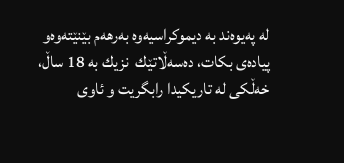له‌ په‌یوه‌ند به‌ دیموكراسیه‌وه‌ به‌رهه‌م بێنێته‌وه‌و پیاده‌ی بكات، ده‌سه‌ڵاتێك  نزیك به‌ 18 ساڵ، خه‌ڵكی له‌ تاریكیدا رابگریت و ئاوی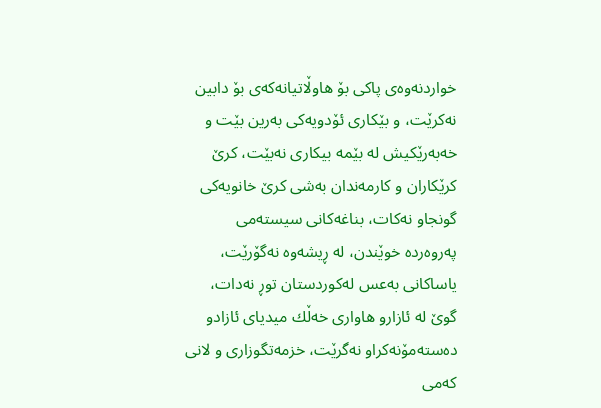خواردنه‌وه‌ی پاكی بۆ هاوڵاتیانه‌كه‌ی بۆ دابین نه‌كرێت، و بێكاری ئۆدویه‌كی به‌رین بێت و خه‌به‌رێكیش له‌ بێمه‌ بیكاری نه‌بێت، كرێ كرێكاران و كارمه‌ندان به‌شی كرێ خانویه‌كی گونجاو نه‌كات، بناغه‌كانی سیسته‌می په‌روه‌رده‌ خوێندن، له‌ ڕیشه‌وه‌ نه‌گۆرێت، یاساكانی به‌عس له‌كوردستان توڕ نه‌دات، گوێ له‌ ئازارو هاواری خه‌ڵك میدیای ئازادو ده‌سته‌مۆنه‌كراو نه‌گرێت، خزمه‌تگوزاری و لانی كه‌می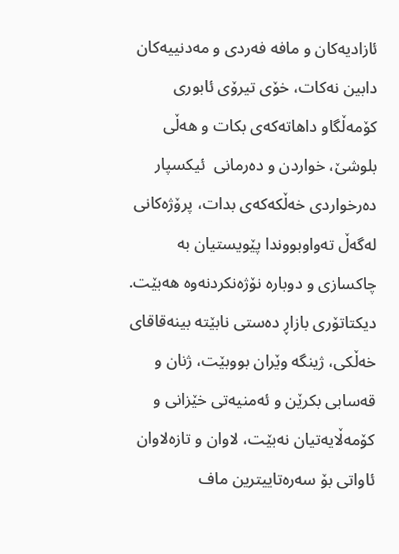ئازادیه‌كان و مافه‌ فه‌ردی و مه‌دنییه‌كان دابین نه‌كات، خۆی تیرۆی ئابوری كۆمه‌ڵگاو داهاته‌كه‌ی بكات و هه‌ڵی بلوشێ، خواردن و ده‌رمانی  ئیكسپار ده‌رخواردی خه‌ڵكه‌كه‌ی بدات، پرۆژه‌كانی له‌گه‌ڵ ته‌واوبووندا پێویستیان به‌ چاكسازی و دوباره‌ نۆژه‌نكردنه‌وه‌ هه‌بێت. دیكتاتۆری بازاڕ ده‌ستی نابێته‌ بینه‌قاقای خه‌ڵكی، ژینگه‌ وێران بووبێت، ژنان و قه‌سابی بكرێن و ئه‌منیه‌تی خێزانی و كۆمه‌ڵایه‌تیان نه‌بێت، لاوان و تازه‌لاوان ئاواتی بۆ سه‌ره‌تاییترین ماف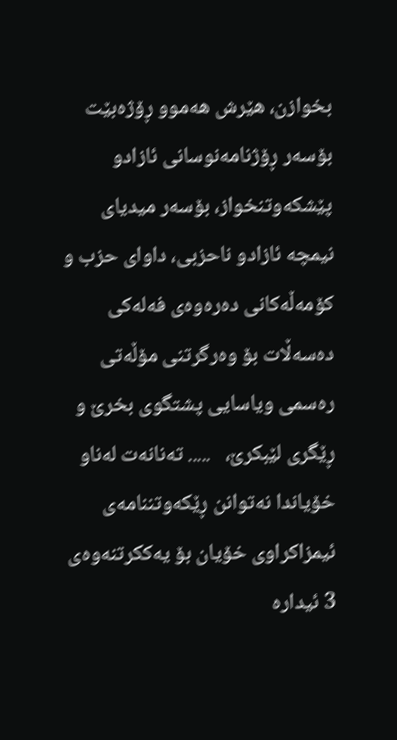بخوازن، هێرش هه‌موو ڕۆژه‌بێت بۆسه‌ر ڕۆژنامه‌نوسانی ئازادو پێشكه‌وتنخواز، بۆسه‌ر میدیای نیمچه‌ ئازادو ناحزبی، داوای حزب و كۆمه‌ڵه‌كانی ده‌ره‌وه‌ی فه‌له‌كی ده‌سه‌ڵات بۆ وه‌رگرتنی مۆڵه‌تی ره‌سمی ویاسایی پشتگوی بخرێ و ڕێگری لێبكرێ،   ..... ته‌نانه‌ت له‌ناو خۆیاندا نه‌توانن ڕێكه‌وتننامه‌ی ئیمزاكراوی خۆیان بۆ یه‌ككرتنه‌وه‌ی 3 ئیداره‌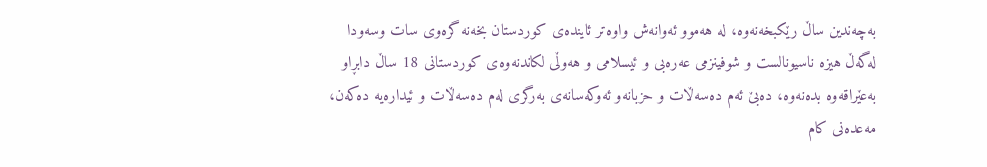به‌چه‌ندین ساڵ رێكبخه‌نه‌وه‌، له‌ هه‌موو ئه‌وانه‌ش واوه‌تر ئاینده‌ی كوردستان بخه‌نه‌ گره‌وی سات وسه‌ودا له‌گه‌ڵ هیزه‌ ناسیونالست و شوفینزمی عه‌ره‌بی و ئیسلامی و هه‌وڵی لكاندنه‌وه‌ی كوردستانی 18 ساڵ دابڕاو به‌عێراقه‌وه‌ بده‌نه‌وه‌، ده‌بێ ئه‌م ده‌سه‌ڵات و حزبانه‌و ئه‌وكه‌سانه‌ی به‌رگری له‌م ده‌سه‌ڵات و ئیداره‌یه‌ ده‌كه‌ن، مه‌عده‌نی كام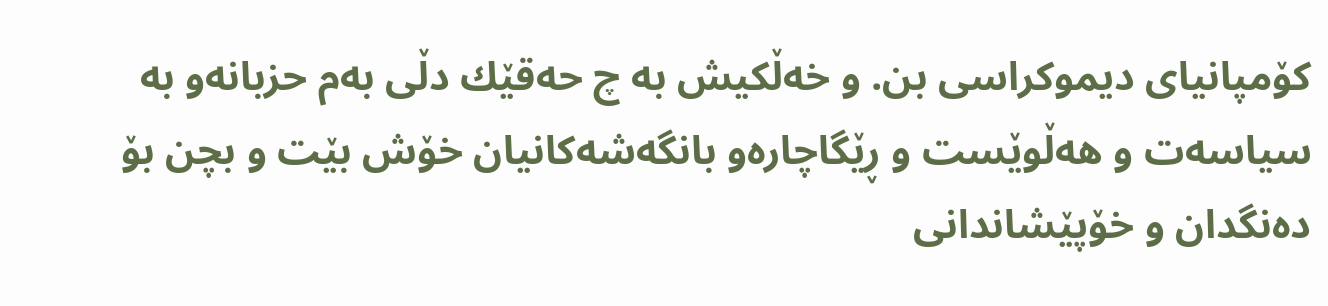كۆمپانیای دیموكراسی بن. و خه‌ڵكیش به‌ چ حه‌قێك دڵی به‌م حزبانه‌و به‌ سیاسه‌ت و هه‌ڵوێست و ڕێگاچاره‌و بانگه‌شه‌كانیان خۆش بێت و بچن بۆ ده‌نگدان و خۆپێشاندانی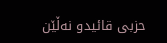حزبی قائیدو نه‌ڵێن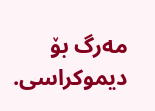مه‌رگ بۆ دیموكراسی.